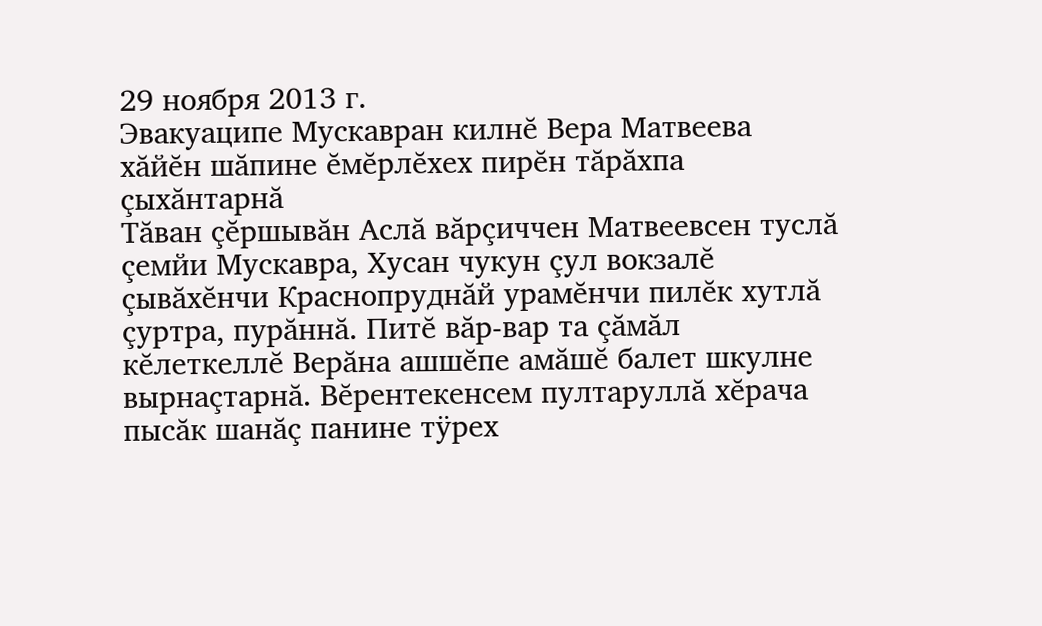29 ноября 2013 г.
Эвакуаципе Мускавран килнĕ Вера Матвеева хăйĕн шăпине ĕмĕрлĕхех пирĕн тăрăхпа çыхăнтарнă
Тăван çĕршывăн Аслă вăрçиччен Матвеевсен туслă çемйи Мускавра, Хусан чукун çул вокзалĕ çывăхĕнчи Краснопруднăй урамĕнчи пилĕк хутлă çуртра, пурăннă. Питĕ вăр-вар та çăмăл кĕлеткеллĕ Верăна ашшĕпе амăшĕ балет шкулне вырнаçтарнă. Вĕрентекенсем пултаруллă хĕрача пысăк шанăç панине тÿрех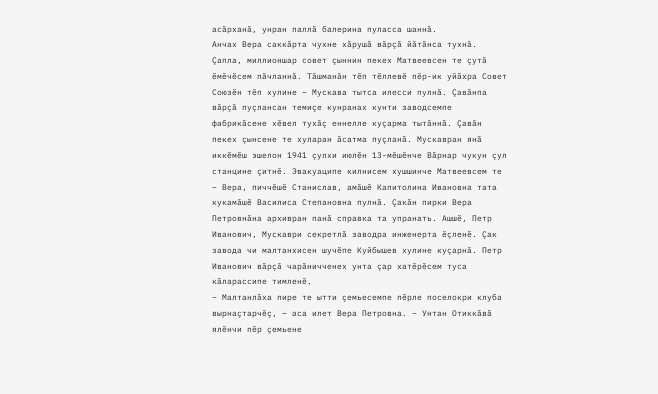асăрханă, унран паллă балерина пуласса шаннă.
Анчах Вера саккăрта чухне хăрушă вăрçă йăтăнса тухнă. Çапла, миллионшар совет çыннин пекех Матвеевсен те çутă ĕмĕчĕсем пăчланнă. Тăшманăн тĕп тĕллевĕ пĕр-ик уйăхра Совет Союзĕн тĕп хулине – Мускава тытса илесси пулнă. Çавăнпа вăрçă пуçлансан темиçе кунранах кунти заводсемпе фабрикăсене хĕвел тухăç еннелле куçарма тытăннă. Çавăн пекех çынсене те хуларан ăсатма пуçланă. Мускавран янă иккĕмĕш эшелон 1941 çулхи июлĕн 13-мĕшĕнче Вăрнар чукун çул станцине çитнĕ. Эвакуаципе килнисем хушшинче Матвеевсем те – Вера, пиччĕшĕ Станислав, амăшĕ Капитолина Ивановна тата кукамăшĕ Василиса Степановна пулнă. Çакăн пирки Вера Петровнăна архивран панă справка та упранать. Ашшĕ, Петр Иванович, Мускаври секретлă заводра инженерта ĕçленĕ. Çак завода чи малтанхисен шучĕпе Куйбышев хулине куçарнă. Петр Иванович вăрçă чарăничченех унта çар хатĕрĕсем туса кăларассипе тимленĕ.
– Малтанлăха пире те ытти çемьесемпе пĕрле поселокри клуба вырнаçтарчĕç, – аса илет Вера Петровна. – Унтан Отиккăвă ялĕнчи пĕр çемьене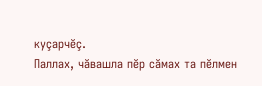куçарчĕç.
Паллах, чăвашла пĕр сăмах та пĕлмен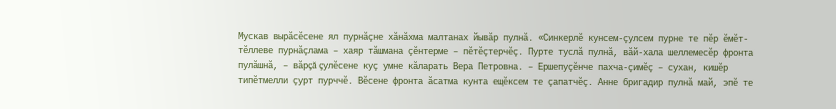Мускав вырăсĕсене ял пурнăçне хăнăхма малтанах йывăр пулнă. «Синкерлĕ кунсем-çулсем пурне те пĕр ĕмĕт-тĕллеве пурнăçлама – хаяр тăшмана çĕнтерме – пĕтĕçтерчĕç. Пурте туслă пулнă, вăй-хала шеллемесĕр фронта пулăшнă, – вăрçă çулĕсене куç умне кăларать Вера Петровна. – Ершепуçĕнче пахча-çимĕç – сухан, кишĕр типĕтмелли çурт пурччĕ. Вĕсене фронта ăсатма кунта ещĕксем те çапатчĕç. Анне бригадир пулнă май, эпĕ те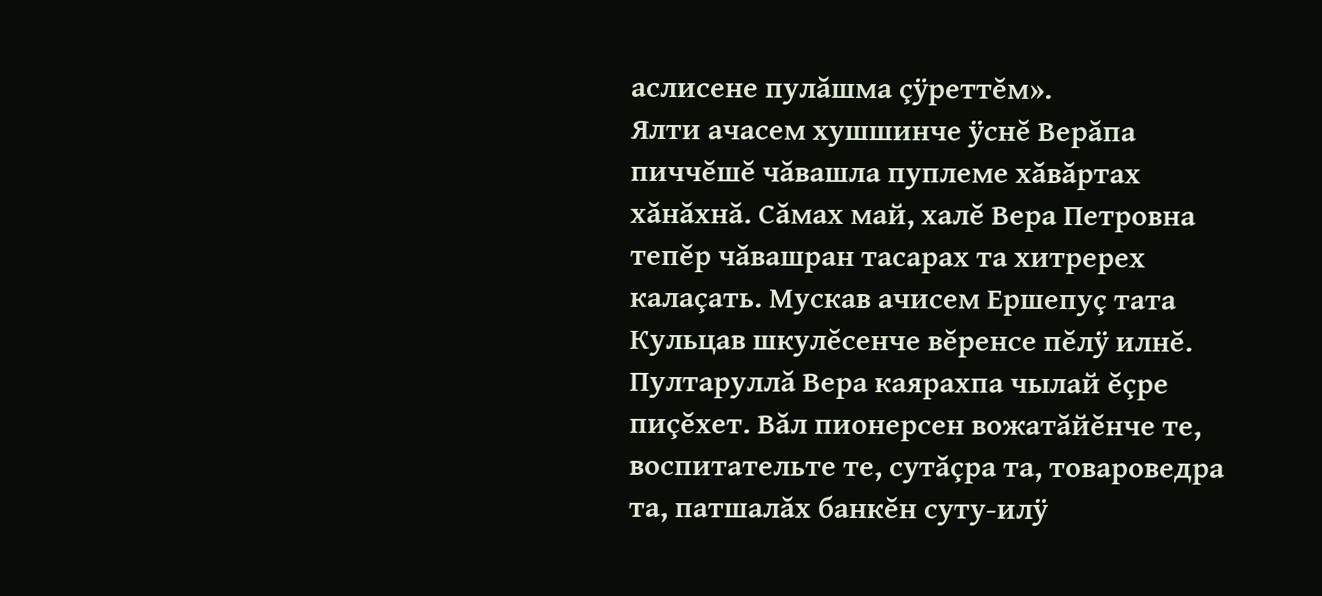аслисене пулăшма çÿреттĕм».
Ялти ачасем хушшинче ÿснĕ Верăпа пиччĕшĕ чăвашла пуплеме хăвăртах хăнăхнă. Сăмах май, халĕ Вера Петровна тепĕр чăвашран тасарах та хитререх калаçать. Мускав ачисем Ершепуç тата Кульцав шкулĕсенче вĕренсе пĕлÿ илнĕ. Пултаруллă Вера каярахпа чылай ĕçре пиçĕхет. Вăл пионерсен вожатăйĕнче те, воспитательте те, сутăçра та, товароведра та, патшалăх банкĕн суту-илÿ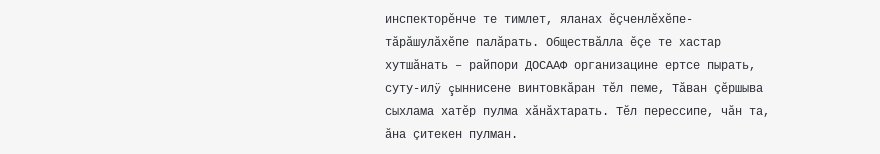инспекторĕнче те тимлет, яланах ĕçченлĕхĕпе-тăрăшулăхĕпе палăрать. Обществăлла ĕçе те хастар хутшăнать – райпори ДОСААФ организацине ертсе пырать, суту-илÿ çыннисене винтовкăран тĕл пеме, Тăван çĕршыва сыхлама хатĕр пулма хăнăхтарать. Тĕл перессипе, чăн та, ăна çитекен пулман.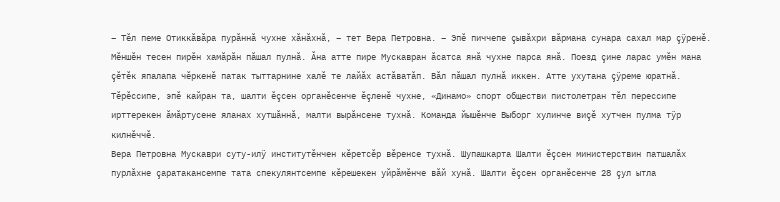– Тĕл пеме Отиккăвăра пурăннă чухне хăнăхнă, – тет Вера Петровна. – Эпĕ пиччепе çывăхри вăрмана сунара сахал мар çÿренĕ. Мĕншĕн тесен пирĕн хамăрăн пăшал пулнă. Ăна атте пире Мускавран ăсатса янă чухне парса янă. Поезд çине ларас умĕн мана çĕтĕк япалапа чĕркенĕ патак тыттарнине халĕ те лайăх астăватăп. Вăл пăшал пулнă иккен. Атте ухутана çÿреме юратнă. Тĕрĕссипе, эпĕ кайран та, шалти ĕçсен органĕсенче ĕçленĕ чухне, «Динамо» спорт обществи пистолетран тĕл перессипе ирттерекен ăмăртусене яланах хутшăннă, малти вырăнсене тухнă. Команда йышĕнче Выборг хулинче виçĕ хутчен пулма тÿр килнĕччĕ.
Вера Петровна Мускаври суту-илÿ институтĕнчен кĕретсĕр вĕренсе тухнă. Шупашкарта Шалти ĕçсен министерствин патшалăх пурлăхне çаратакансемпе тата спекулянтсемпе кĕрешекен уйрăмĕнче вăй хунă. Шалти ĕçсен органĕсенче 28 çул ытла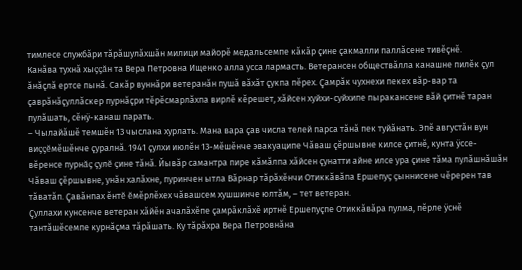тимлесе службăри тăрăшулăхшăн милици майорĕ медальсемпе кăкăр çине çакмалли паллăсене тивĕçнĕ.
Канăва тухнă хыççăн та Вера Петровна Ищенко алла усса лармасть. Ветерансен обществăлла канашне пилĕк çул ăнăçлă ертсе пынă. Сакăр вуннăри ветеранăн пушă вăхăт çукпа пĕрех. Çамрăк чухнехи пекех вăр-вар та çаврăнăçуллăскер пурнăçри тĕрĕсмарлăхпа вирлĕ кĕрешет, хăйсен хуйхи-суйхипе пыракансене вăй çитнĕ таран пулăшать, сĕнÿ-канаш парать.
– Чылайăшĕ темшĕн 13 чыслана хурлать. Мана вара çав числа телей парса тăнă пек туйăнать. Эпĕ августăн вун виççĕмĕшĕнче çуралнă. 1941 çулхи июлĕн 13-мĕшĕнче эвакуаципе Чăваш çĕршывне килсе çитнĕ, кунта ÿссе-вĕренсе пурнăç çулĕ çине тăнă. Йывăр самантра пире кăмăлпа хăйсен çунатти айне илсе ура çине тăма пулăшнăшăн Чăваш çĕршывне, унăн халăхне, пуринчен ытла Вăрнар тăрăхĕнчи Отиккăвăпа Ершепуç çыннисене чĕререн тав тăватăп. Çавăнпах ĕнтĕ ĕмĕрлĕхех чăвашсем хушшинче юлтăм, – тет ветеран.
Çуллахи кунсенче ветеран хăйĕн ачалăхĕпе çамрăклăхĕ иртнĕ Ершепуçпе Отиккăвăра пулма, пĕрле ÿснĕ тантăшĕсемпе курнăçма тăрăшать. Ку тăрăхра Вера Петровнăна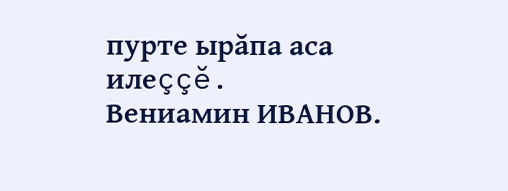пурте ырăпа аса илеççĕ.
Вениамин ИВАНОВ.